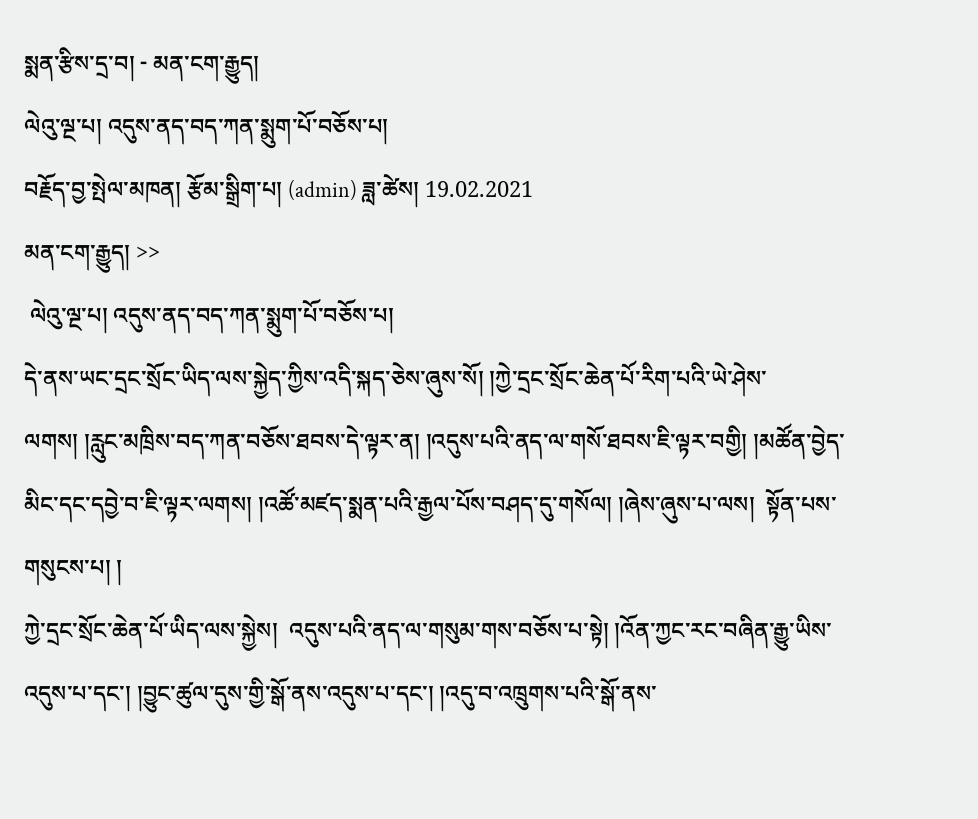སྨན་རྩིས་དྲ་བ། - མན་ངག་རྒྱུད།
ལེའུ་ལྔ་པ། འདུས་ནད་བད་ཀན་སྨུག་པོ་བཅོས་པ།
བརྗོད་བྱ་སྤེལ་མཁན། རྩོམ་སྒྲིག་པ། (admin) ཟླ་ཚེས། 19.02.2021
མན་ངག་རྒྱུད། >>
 ལེའུ་ལྔ་པ། འདུས་ནད་བད་ཀན་སྨུག་པོ་བཅོས་པ།
དེ་ནས་ཡང་དྲང་སྲོང་ཡིད་ལས་སྐྱེད་ཀྱིས་འདི་སྐད་ཅེས་ཞུས་སོ། །ཀྱེ་དྲང་སྲོང་ཆེན་པོ་རིག་པའི་ཡེ་ཤེས་ལགས། །རླུང་མཁྲིས་བད་ཀན་བཅོས་ཐབས་དེ་ལྟར་ན། །འདུས་པའི་ནད་ལ་གསོ་ཐབས་ཇི་ལྟར་བགྱི། །མཚོན་བྱེད་མིང་དང་དབྱེ་བ་ཇི་ལྟར་ལགས། །འཚོ་མཛད་སྨན་པའི་རྒྱལ་པོས་བཤད་དུ་གསོལ། །ཞེས་ཞུས་པ་ལས།  སྟོན་པས་གསུངས་པ། །
ཀྱེ་དྲང་སྲོང་ཆེན་པོ་ཡིད་ལས་སྐྱེས།  འདུས་པའི་ནད་ལ་གསུམ་གས་བཅོས་པ་སྟེ། །འོན་ཀྱང་རང་བཞིན་རྒྱུ་ཡིས་འདུས་པ་དང་། །བྱུང་ཚུལ་དུས་གྱི་སྒོ་ནས་འདུས་པ་དང་། །འདུ་བ་འཁྲུགས་པའི་སྒོ་ནས་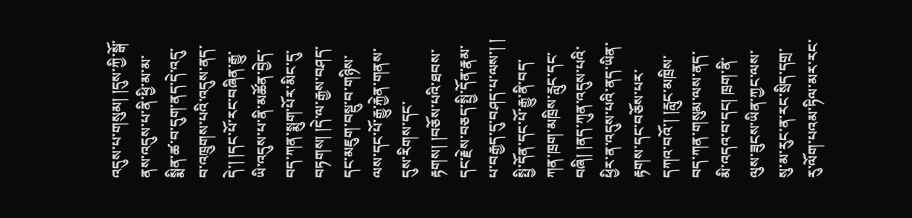འདུས་པ་གསུམ། །དུས་ཀྱི་སྒོ་ནས་འདུས་པ་ནི་ཕྱི་མ་མ་སྨིན་ཚ་བ་དུག་ནད་དེ་འདུ་བ་འཁྲུགས་པའི་འདུས་ནད་དེ་། །དང་པོ་རང་བཞིན་རྒྱུ་ཡི་འདུས་པ་ནི་མཚོན་བྱེད་བད་ཀན་སྨུག་པོར་མིང་དུ་བཏགས། །དེ་ལ་རྒྱས་བཤད་དང་མཇུག་བསྡུ་བ་གཉིས་ལས་དང་པོ་རྒྱུ་རྐྱེན་གནས་དུས་རིགས་དང་རྟགས། །བཅོས་པའི་ཐབས་དང་རྗེས་བཅད་སྤྱི་དོན་རྣམ་པ་བརྒྱད་དུ་བཤད་པ་ལས་། །
སྤྱི་དོན་དང་པོ་རྒྱུ་ནི་བད་ཀན་ཁྲག་མཁྲིས་རླུང་དང་བཞི། །ནད་ཀུན་འདུས་པའི་ཕྱིར་ན་འདུས་པའི་ནད་ཡིན་རྟགས་དང་བཅོས་པར་དཀའ་བའོ་། །རླུང་མཁྲིས་བད་ཀན་གསུམ་ལས་ནད་མི་འདའ་བ་དང། ཁྲག་ནི་ལུས་ཟུངས་ཡིན་ཀྱང་ལས་སུ་མ་རུང་ན་རང་སྲིད་དགྲ་རུ་ལོག་པའམ་ཏིལ་མར་རང་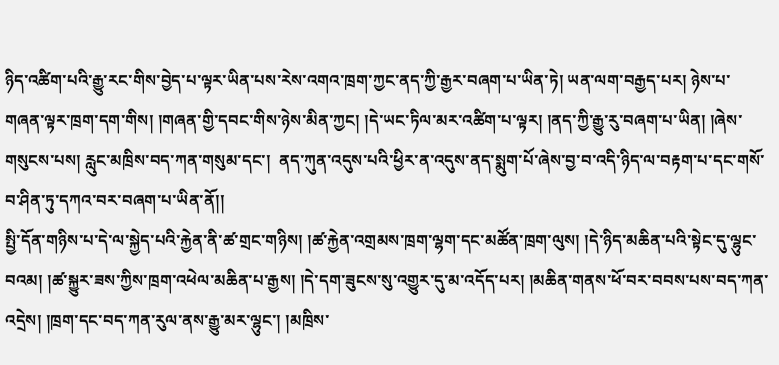ཉིད་འཚིག་པའི་རྒྱུ་རང་གིས་བྱེད་པ་ལྟར་ཡིན་པས་རེས་འགའ་ཁྲག་ཀྱང་ནད་ཀྱི་རྒྱར་བཞག་པ་ཡིན་ཏེ། ཡན་ལག་བརྒྱད་པར། ཉེས་པ་གཞན་ལྟར་ཁྲག་དག་གིས། །གཞན་གྱི་དབང་གིས་ཉེས་མིན་ཀྱང། །དེ་ཡང་ཏིལ་མར་འཚིག་པ་ལྟར། །ནད་ཀྱི་རྒྱུ་རུ་བཞག་པ་ཡིན། །ཞེས་གསུངས་པས། རླུང་མཁྲིས་བད་ཀན་གསུམ་དང་།  ནད་ཀུན་འདུས་པའི་ཕྱིར་ན་འདུས་ནད་སྨུག་པོ་ཞེས་བྱ་བ་འདི་ཉིད་ལ་བརྟག་པ་དང་གསོ་བ་ཤིན་ཏུ་དཀའ་བར་བཞག་པ་ཡིན་ནོ།།
སྤྱི་དོན་གཉིས་པ་དེ་ལ་སྐྱེད་པའི་རྐྱེན་ནི་ཚ་གྲང་གཉིས། །ཚ་རྐྱེན་འགྲམས་ཁྲག་ལྷག་དང་མཚོན་ཁྲག་ལུས། །དེ་ཉིད་མཆིན་པའི་སྟེང་དུ་ལྷུང་བའམ། །ཚ་སྐྱུར་ཟས་ཀྱིས་ཁྲག་འཕེལ་མཆིན་པ་རྒྱས། །དེ་དག་ཟུངས་སུ་འགྱུར་དུ་མ་འདོད་པར། །མཆིན་གནས་ཕོ་བར་བབས་པས་བད་ཀན་འདྲེས། །ཁྲག་དང་བད་ཀན་རུལ་ནས་རྒྱུ་མར་ལྷུང་། །མཁྲིས་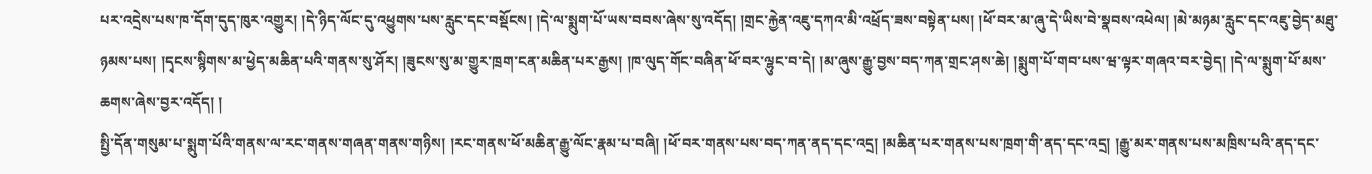པར་འདྲེས་པས་ཁ་དོག་དུད་ཁུར་འགྱུར། །དེ་ཉིད་ལོང་དུ་འཕྱུགས་པས་རླུང་དང་བསྡོངས། །དེ་ལ་སྨུག་པོ་ཡས་བབས་ཞེས་སུ་འདོད། །གྲང་རྐྱེན་འཇུ་དཀའ་མི་འཕྲོད་ཟས་བསྟེན་པས། །ཕོ་བར་མ་ཞུ་དེ་ཡིས་བེ་སྣབས་འཕེལ། །མེ་མཉམ་རླུང་དང་འཇུ་བྱེད་མཐུ་ཉམས་པས། །དྭངས་སྙིགས་མ་ཕྱེད་མཆིན་པའི་གནས་སུ་ཤོར། །ཟུངས་སུ་མ་གྱུར་ཁྲག་ངན་མཆིན་པར་རྒྱས། །ཁ་ལུད་གོང་བཞིན་ཕོ་བར་ལྷུང་བ་དེ། །མ་ཞུས་རྒྱུ་བྱས་བད་ཀན་གྲང་ཤས་ཆེ། །སྨུག་པོ་གབ་པས་ཝ་ལྟར་གཞའ་བར་བྱེད། །དེ་ལ་སྨུག་པོ་མས་ཆགས་ཞེས་བྱར་འདོད། །
སྤྱི་དོན་གསུམ་པ་སྨུག་པོའི་གནས་ལ་རང་གནས་གཞན་གནས་གཉིས། །རང་གནས་ཕོ་མཆིན་རྒྱུ་ལོང་རྣམ་པ་བཞི། །ཕོ་བར་གནས་པས་བད་ཀན་ནད་དང་འདྲ། །མཆིན་པར་གནས་པས་ཁྲག་གི་ནད་དང་འདྲ། །རྒྱུ་མར་གནས་པས་མཁྲིས་པའི་ནད་དང་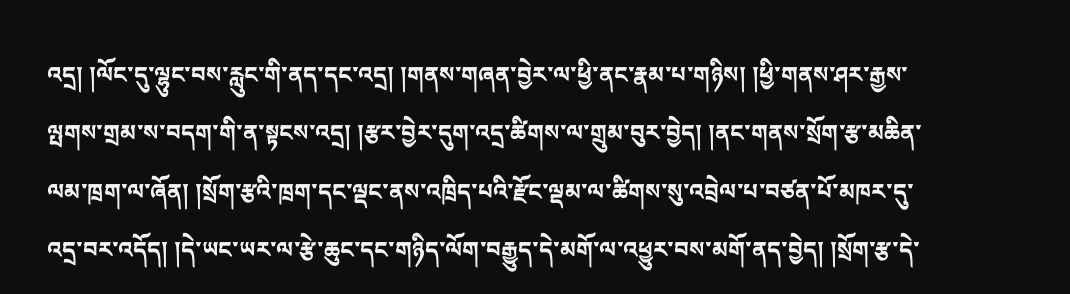འདྲ། །ལོང་དུ་ལྷུང་བས་རླུང་གི་ནད་དང་འདྲ། །གནས་གཞན་བྱེར་ལ་ཕྱི་ནང་རྣམ་པ་གཉིས། །ཕྱི་གནས་ཤར་རྒྱས་ལྤགས་གྲམ་ས་བདག་གི་ན་སྟངས་འདྲ། །རྩར་བྱེར་དུག་འདྲ་ཚིགས་ལ་གྲུམ་བུར་བྱེད། །ནང་གནས་སྲོག་རྩ་མཆིན་ལམ་ཁྲག་ལ་ཞོན། །སྲོག་རྩའི་ཁྲག་དང་ལྡང་ནས་འཁྲིད་པའི་རྫོང་ལྡམ་ལ་ཚིགས་སུ་འབྲེལ་པ་བཙན་པོ་མཁར་དུ་འདྲ་བར་འདོད། །དེ་ཡང་ཡར་ལ་རྩེ་ཆུང་དང་གཉིད་ལོག་བརྒྱུད་དེ་མགོ་ལ་འཕྱུར་བས་མགོ་ནད་བྱེད། །སྲོག་རྩ་དེ་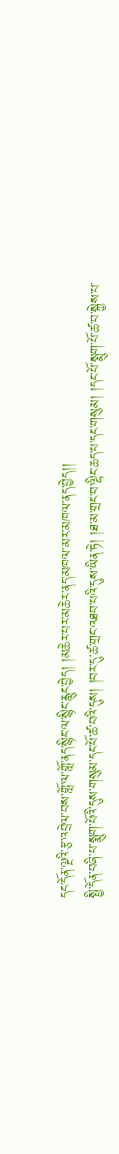དང་དོན་ལྔའི་རྩ་འབྲེལ་བས་གློ་ལ་གློ་ནད་སྙིང་ལ་སྙིང་རླུང་བྱེད། །མཆེར་པར་མཆེར་ནད་མཁལ་མར་མཁལ་ནད་བྱེད།།
སྤྱི་དོན་བཞི་པ་སྨུག་པོའི་དུས་གསུམ་དང་པོ་ཚ་བའི་དུས། །བར་དུ་ཚ་གྲང་འཐབ་པའི་དུས་ཡིན་ཏེ། །ཐ་མ་གྲང་བ་ལྷིང་ཆད་པ་དང་གསུམ། །དང་པོ་སྨུག་པོ་ཚ་བ་སྐྱེས་པ་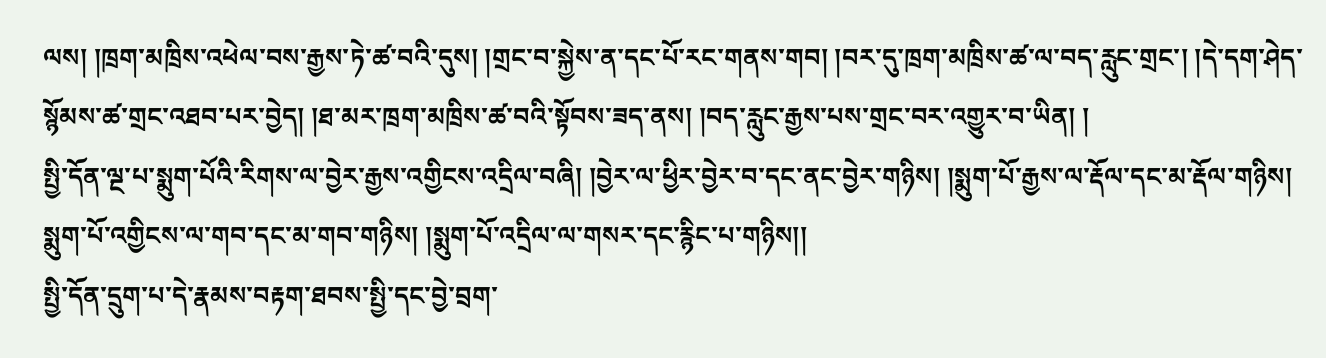ལས། །ཁྲག་མཁྲིས་འཕེལ་བས་རྒྱས་ཏེ་ཚ་བའི་དུས། །གྲང་བ་སྐྱེས་ན་དང་པོ་རང་གནས་གབ། །བར་དུ་ཁྲག་མཁྲིས་ཚ་ལ་བད་རླུང་གྲང་། །དེ་དག་ཤེད་སྙོམས་ཚ་གྲང་འཐབ་པར་བྱེད། །ཐ་མར་ཁྲག་མཁྲིས་ཚ་བའི་སྟོབས་ཟད་ནས། །བད་རླུང་རྒྱས་པས་གྲང་བར་འགྱུར་བ་ཡིན། །
སྤྱི་དོན་ལྔ་པ་སྨུག་པོའི་རིགས་ལ་བྱེར་རྒྱས་འགྱིངས་འདྲིལ་བཞི། །བྱེར་ལ་ཕྱིར་བྱེར་བ་དང་ནང་བྱེར་གཉིས། །སྨུག་པོ་རྒྱས་ལ་རྡོལ་དང་མ་རྡོལ་གཉིས། སྨུག་པོ་འགྱིངས་ལ་གབ་དང་མ་གབ་གཉིས། །སྨུག་པོ་འདྲིལ་ལ་གསར་དང་རྙིང་པ་གཉིས།།
སྤྱི་དོན་དྲུག་པ་དེ་རྣམས་བརྟག་ཐབས་སྤྱི་དང་བྱེ་བྲག་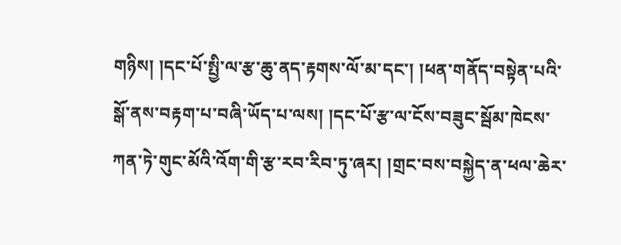གཉིས། །དང་པོ་སྤྱི་ལ་རྩ་ཆུ་ནད་རྟགས་ལོ་མ་དང་། །ཕན་གནོད་བསྟེན་པའི་སྒོ་ནས་བརྟག་པ་བཞི་ཡོད་པ་ལས། །དང་པོ་རྩ་ལ་ངོས་བཟུང་སྦོམ་ཁེངས་ཀན་ཏེ་གུང་མོའི་འོག་གི་རྩ་རབ་རིབ་ཏུ་ཞར། །གྲང་བས་བསྐྱེད་ན་ཕལ་ཆེར་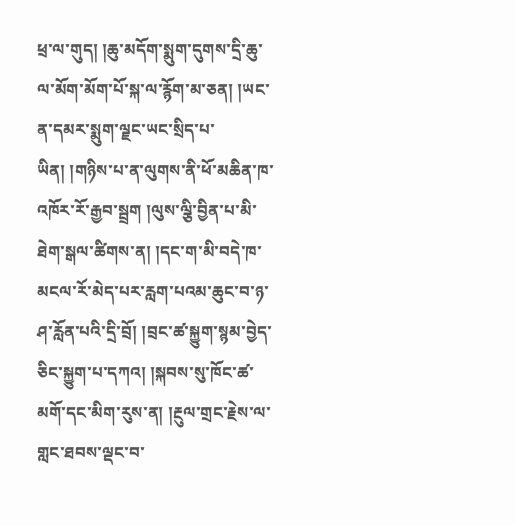ཕྲ་ལ་གུད། །ཆུ་མདོག་སྨུག་དུགས་དྲི་ཆུ་ལ་མོག་མོག་པོ་སྐ་ལ་རྙོག་མ་ཅན། །ཡང་ན་དམར་སྨུག་ལྗང་ཡང་སྲིད་པ་ཡིན། །གཉིས་པ་ན་ལུགས་ནི་ཕོ་མཆིན་ཁ་འཁོར་རོ་རྒྱབ་སྦྲག །ལུས་ལྕི་བྱིན་པ་མི་ཐེག་སྒལ་ཚིགས་ན། །དང་ག་མི་བདེ་ཁ་མངལ་རོ་མེད་པར་རླག་པའམ་ཆུང་བ་ཉ་ཤ་རློན་པའི་དྲི་བྲོ། །བྲང་ཚ་སྐྱུག་སྙམ་བྱེད་ཅིང་སྐྱུག་པ་དཀའ། །སྐབས་སུ་ཁོང་ཚ་མགོ་དང་མིག་རུས་ན། །རྔུལ་གྲང་རྗེས་ལ་གླང་ཐབས་ལྡང་བ་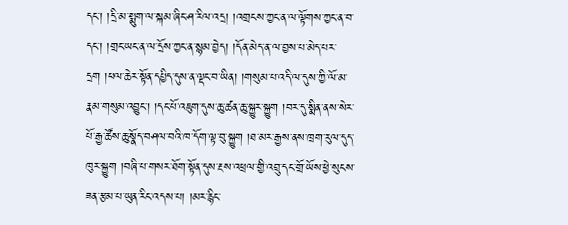དང་། །དྲི་མ་སྨུག་ལ་སྐམ་ཞིང་ཤ་རིལ་འདྲ། །འགྲངས་ཀྱང་ན་ལ་ལྟོགས་ཀྱང་ན་བ་དང་། །གྲང་ཡང་ན་ལ་དྲོས་ཀྱང་ན་སྙམ་བྱེད། །དོན་མེད་ན་ལ་བྱས་པ་མེད་པར་དྲག །ཕལ་ཆེར་སྟོན་དཔྱིད་དུས་ན་ལྡང་བ་ཡིན། །གསུམ་པ་འདི་ལ་དུས་ཀྱི་ལོ་མ་རྣམ་གསུམ་འབྱུང་། །དང་པོ་འཇུག་དུས་ཆུ་ཚན་ཆུ་སྐྱུར་སྐྱུག །བར་དུ་སྨིན་ནས་སེར་པོ་རྒྱ་ཚོས་ཆུ་སྣོད་བཤལ་བའི་ཁ་དོག་ལྟ་བུ་སྐྱུག །ཐ་མར་རྒྱས་ནས་ཁྲག་རུལ་དུད་ཁུར་སྐྱུག །བཞི་པ་གསར་ཐོག་སྟོན་དུས་རྔས་འཕྲལ་གྱི་འབྲུ་དང་གྲོ་ཡོས་ཕྱེ་སུངས་ཟན་རྩམ་པ་ཡུན་རིང་འདས་པ། །མར་རྙིང་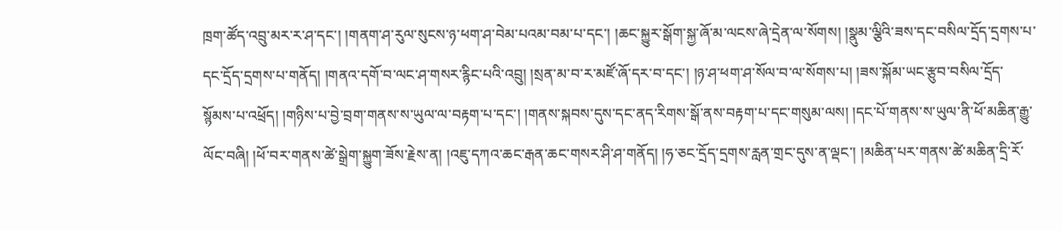ཁྲག་ཚོད་འབྲུ་མར་ར་ཤ་དང་། །གནག་ཤ་རུལ་སུངས་ཉ་ཕག་ཤ་བེམ་པའམ་བམ་པ་དང་། །ཆང་སྐྱུར་སྒོག་སྐྱ་ཞོ་མ་ལངས་ཞེ་དྲེན་ལ་སོགས། །སྣུམ་ལྕིའི་ཟས་དང་བསིལ་དྲོད་དྲགས་པ་དང་དྲོད་དྲགས་པ་གནོད། །གནའ་དགོ་བ་ལང་ཤ་གསར་རྙིང་པའི་འབྲུ། །སྲན་མ་བ་ར་མཛོ་ཞོ་དར་བ་དང་། །ཉ་ཤ་ཕག་ཤ་སོལ་བ་ལ་སོགས་པ། །ཟས་སྐོམ་ཡང་རྩུབ་བསིལ་དྲོད་སྙོམས་པ་འཕྲོད། །གཉིས་པ་བྱེ་བྲག་གནས་ས་ཡུལ་ལ་བརྟག་པ་དང་། །གནས་སྐབས་དུས་དང་ནད་རིགས་སྒོ་ནས་བརྟག་པ་དང་གསུམ་ལས། །དང་པོ་གནས་ས་ཡུལ་ནི་ཕོ་མཆིན་རྒྱུ་ལོང་བཞི། །ཕོ་བར་གནས་ཚེ་སྒྲེག་སྐྱུག་ཟོས་རྗེས་ན། །འཇུ་དཀའ་ཆང་རྒན་ཆང་གསར་ཤི་ཤ་གནོད། །ཧ་ཅང་དྲོད་དྲགས་རླན་གྲང་དུས་ན་ལྡང་། །མཆིན་པར་གནས་ཚེ་མཆིན་དྲི་རོ་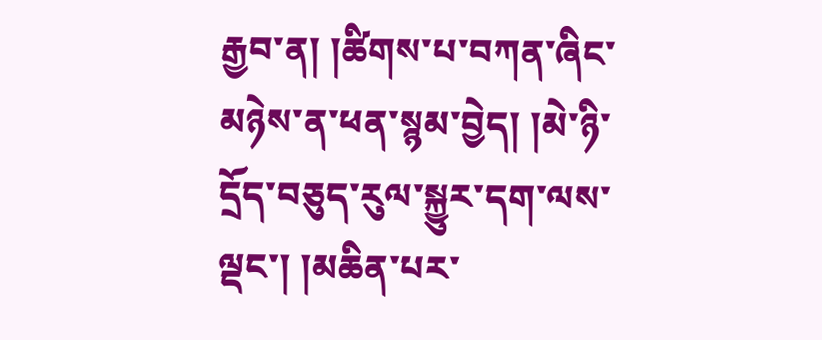རྒྱབ་ན། །ཚིགས་པ་བཀན་ཞིང་མཉེས་ན་ཕན་སྙམ་བྱེད། །མེ་ཉི་དྲོད་བཅུད་རུལ་སྐྱུར་དག་ལས་ལྡང་། །མཆིན་པར་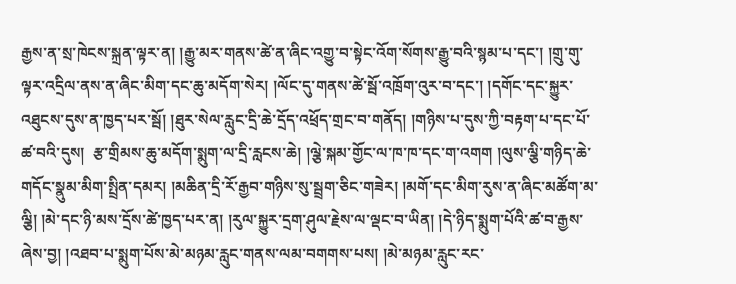རྒྱས་ན་སྲ་ཁེངས་སྐྲན་ལྟར་ན། །རྒྱུ་མར་གནས་ཚེ་ན་ཞིང་འགྱུ་བ་སྟེང་འོག་སོགས་རྒྱུ་བའི་སྙམ་པ་དང་། །གྲུ་གུ་ལྟར་འདྲིལ་ནས་ན་ཞིང་མིག་དང་ཆུ་མདོག་སེར། །ལོང་དུ་གནས་ཚེ་སྦོ་འཁྲོག་འུར་བ་དང་། །དགོང་དང་སྐྱུར་འཐུངས་དུས་ན་ཁྱད་པར་སྦོ། །ཐུར་སེལ་རླུང་དྲི་ཆེ་དྲོད་འཕྲོད་གྲང་བ་གནོད། །གཉིས་པ་དུས་ཀྱི་བརྟག་པ་དང་པོ་ཚ་བའི་དུས།  རྩ་གྲིམས་ཆུ་མདོག་སྨུག་ལ་དྲི་རླངས་ཆེ། །ལྕེ་སྐམ་གྱོང་ལ་ཁ་ཁ་དང་ག་འགག །ལུས་ལྕི་གཉིད་ཆེ་གདོང་སྣུམ་མིག་སྤྲིན་དམར། །མཆིན་དྲི་རོ་རྒྱབ་གཉིས་སུ་སྦྲག་ཅིང་གཟེར། །མགོ་དང་མིག་རུས་ན་ཞིང་མཚོག་མ་ལྕི། །མེ་དང་ཉི་མས་དྲོས་ཚེ་ཁྱད་པར་ན། །རུལ་སྐྱུར་དྲག་ཤུལ་རྗེས་ལ་ལྡང་བ་ཡིན། །དེ་ཉིད་སྨུག་པོའི་ཚ་བ་རྒྱས་ཞེས་བྱ། །འཐབ་པ་སྨུག་པོས་མེ་མཉམ་རླུང་གནས་ལམ་བགགས་པས། །མེ་མཉམ་རླུང་རང་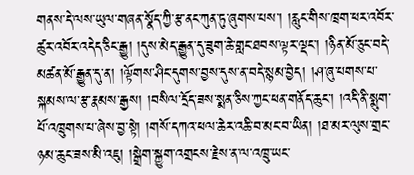གནས་དེ་ལས་ཡུལ་གཞན་སྣོད་ཀྱི་རྩ་ནང་ཀུན་ཏུ་ཞུགས་པས་། །རླུང་གིས་ཁྲག་ཕར་འབོར་ཚུར་འབོར་འདེད་ཅིང་རྒྱུ། །དུས་མེད་རྒྱུན་དུ་ཟུག་ཆེ་གླང་ཐབས་ལྟར་ལྡང་། །ཉིན་མོ་ཅུང་བདེ་མཚན་མོ་རྒྱུན་དུ་ན། །ལྟོགས་ཤིང་དུགས་བྱས་དུས་ན་བདེ་སྙམ་བྱེད། །ཤ་ཞུ་པགས་པ་སྐམས་ལ་རྩ་རྣམས་རྒྱས། །བསིལ་དྲོད་ཟས་སྨན་ཅིས་ཀྱང་ཕན་གནོད་ཆུང་། །འདི་ནི་སྨུག་པོ་འཁྲུགས་པ་ཞེས་བྱ་སྟེ། །གསོ་དཀའ་ཕལ་ཆེར་འཆི་བ་མང་བ་ཡིན། །ཐ་མར་ལུས་གྲང་ཉམ་ཆུང་ཟས་མི་འཇུ། །སྒྲེག་སྐྱུག་འགྲངས་རྗེས་ན་ལ་འཁྲུ་ཡང་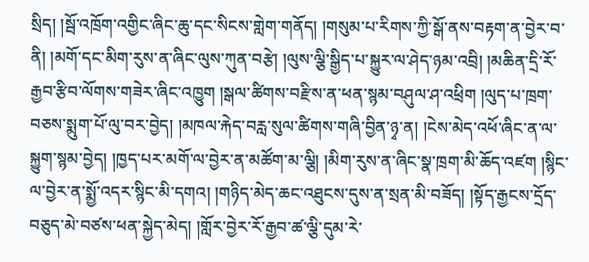སྲིད། །སྦོ་འཁྲོག་འགྱིང་ཞིང་ཆུ་དང་སིངས་གླེག་གནོད། །གསུམ་པ་རིགས་ཀྱི་སྒོ་ནས་བརྟག་ན་བྱེར་བ་ནི། །མགོ་དང་མིག་རུས་ན་ཞིང་ལུས་ཀུན་བརྩེ། །ལུས་ལྕི་སྒྱིད་པ་སྐྱུར་ལ་ཤེད་ཉམ་འབྲི། །མཆིན་དྲི་རོ་རྒྱབ་རྩིབ་ལོགས་གཟེར་ཞིང་འཁྱུག །སྒལ་ཚིགས་བརྫིས་ན་ཕན་སྙམ་བཤུལ་ཤ་འཕྲིག །ལུད་པ་ཁྲག་བཅས་སྨུག་པོ་ལུ་བར་བྱེད། །མཁལ་རྐེད་བརླ་སུལ་ཚིགས་གཞི་བྱིན་ཉྭ་ན། །ངེས་མེད་འཕོ་ཞིང་ན་ལ་སྐྱུག་སྙམ་བྱེད། །ཁྱད་པར་མགོ་ལ་བྱེར་ན་མཚོག་མ་ལྕི། །མིག་རུས་ན་ཞིང་སྣ་ཁྲག་མི་ཆོད་འཛག །སྙིང་ལ་བྱེར་ན་སྨྱོ་འདར་སྙིང་མི་དགའ། །གཉིད་མེད་ཆང་འཐུངས་དུས་ན་སྲན་མི་བཟོད། །སྟོད་རྒྱངས་དྲོད་བཅུད་མེ་བཙས་ཕན་སྐྱེད་མེད། །གློར་བྱེར་རོ་རྒྱབ་ཚ་ལྕི་དུམ་རེ་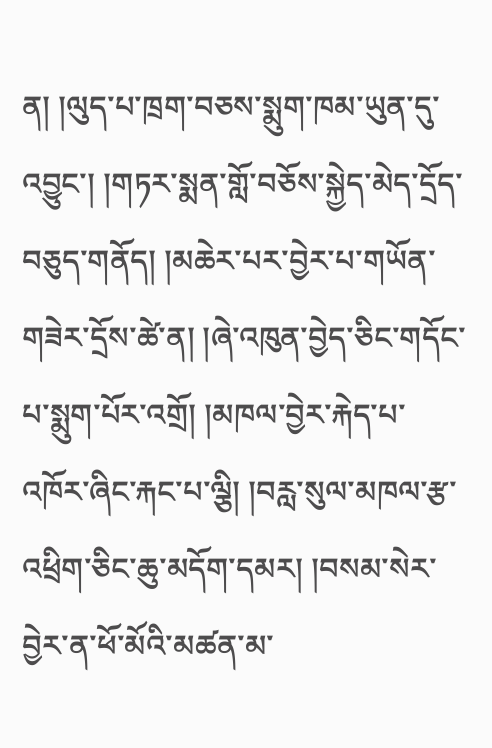ན། །ལུད་པ་ཁྲག་བཅས་སྨུག་ཁམ་ཡུན་དུ་འབྱུང་། །གཏར་སྨན་གློ་བཅོས་སྐྱེད་མེད་དྲོད་བཅུད་གནོད། །མཆེར་པར་བྱེར་པ་གཡོན་གཟེར་དྲོས་ཚེ་ན། །ཞེ་འཁུན་བྱེད་ཅིང་གདོང་པ་སྨུག་པོར་འགྲོ། །མཁལ་བྱེར་རྐེད་པ་འཁོར་ཞིང་རྐང་པ་ལྕི། །བརླ་སུལ་མཁལ་རྩ་འཕྲིག་ཅིང་ཆུ་མདོག་དམར། །བསམ་སེར་བྱེར་ན་ཕོ་མོའི་མཚན་མ་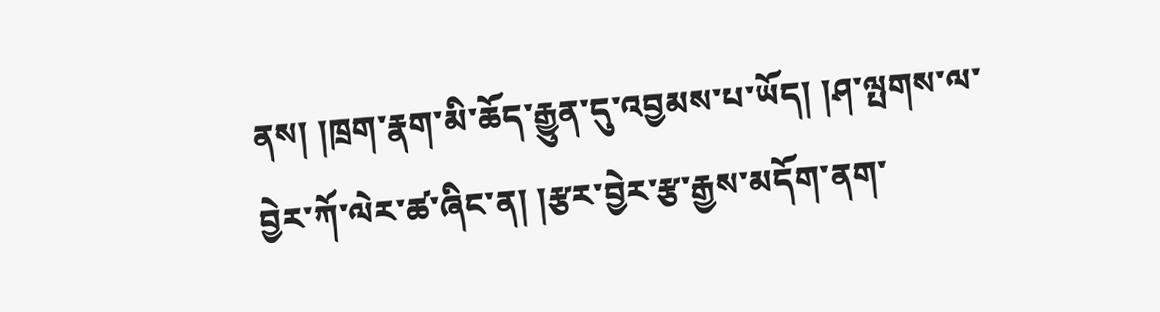ནས། །ཁྲག་རྣག་མི་ཆོད་རྒྱུན་དུ་འབྱམས་པ་ཡོད། །ཤ་ལྤགས་ལ་བྱེར་ཀོ་ལེར་ཚ་ཞིང་ན། །རྩར་བྱེར་རྩ་རྒྱས་མདོག་ནག་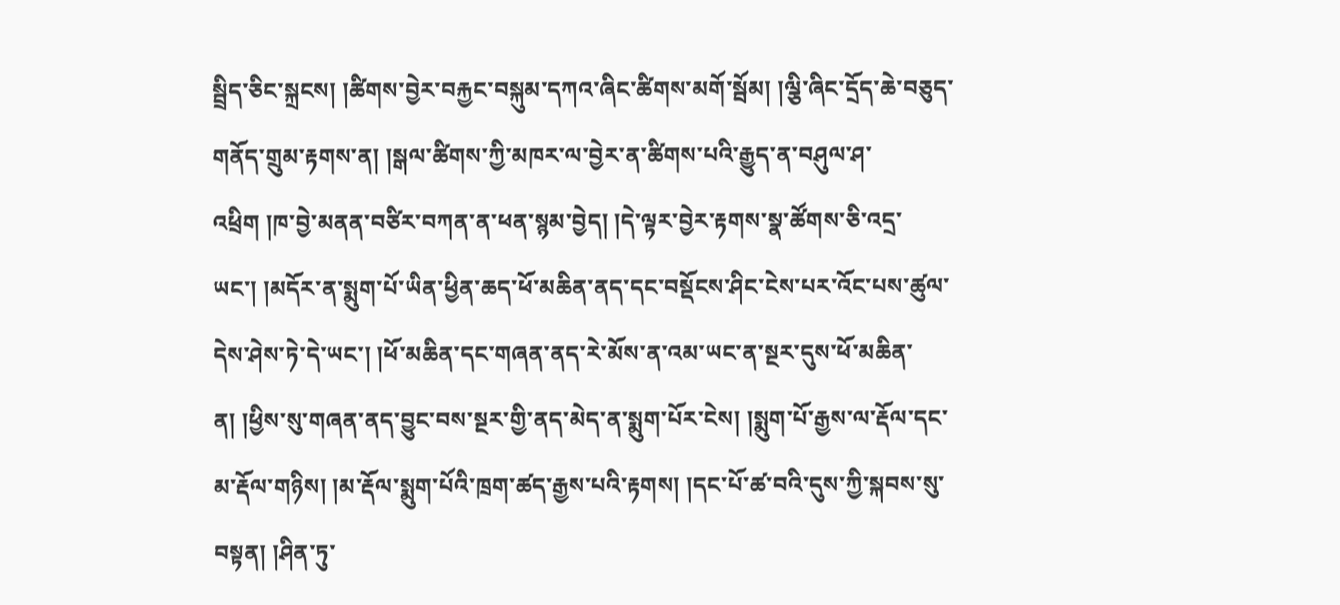སྦྲིད་ཅིང་སྐྲངས། །ཚིགས་བྱེར་བརྐྱང་བསྐུམ་དཀའ་ཞིང་ཚིགས་མགོ་སྦོམ། །ལྕི་ཞིང་དྲོད་ཆེ་བཅུད་གནོད་གྲུམ་རྟགས་ན། །སྒལ་ཚིགས་ཀྱི་མཁར་ལ་བྱེར་ན་ཚིགས་པའི་རྒྱུད་ན་བཤུལ་ཤ་འཕྲིག །ཁ་བྱེ་མནན་བཙིར་བཀན་ན་ཕན་སྙམ་བྱེད། །དེ་ལྟར་བྱེར་རྟགས་སྣ་ཚོགས་ཅི་འདྲ་ཡང་། །མདོར་ན་སྨུག་པོ་ཡིན་ཕྱིན་ཆད་ཕོ་མཆིན་ནད་དང་བསྡོངས་ཤིང་ངེས་པར་འོང་པས་ཚུལ་དེས་ཤེས་ཏེ་དེ་ཡང་། །ཕོ་མཆིན་དང་གཞན་ནད་རེ་མོས་ན་འམ་ཡང་ན་སྔར་དུས་ཕོ་མཆིན་ན། །ཕྱིས་སུ་གཞན་ནད་བྱུང་བས་སྔར་གྱི་ནད་མེད་ན་སྨུག་པོར་ངེས། །སྨུག་པོ་རྒྱས་ལ་རྡོལ་དང་མ་རྡོལ་གཉིས། །མ་རྡོལ་སྨུག་པོའི་ཁྲག་ཚད་རྒྱས་པའི་རྟགས། །དང་པོ་ཚ་བའི་དུས་ཀྱི་སྐབས་སུ་བསྟན། །ཤིན་ཏུ་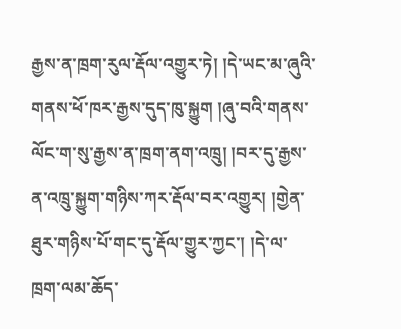རྒྱས་ན་ཁྲག་རུལ་རྡོལ་འགྱུར་ཏེ། །དེ་ཡང་མ་ཞུའི་གནས་ཕོ་ཁར་རྒྱས་དུད་ཁུ་སྐྱུག །ཞུ་བའི་གནས་ལོང་ག་སུ་རྒྱས་ན་ཁྲག་ནག་འཁྲུ། །བར་དུ་རྒྱས་ན་འཁྲུ་སྐྱུག་གཉིས་ཀར་རྡོལ་བར་འགྱུར། །གྱེན་ཐུར་གཉིས་པོ་གང་དུ་རྡོལ་གྱུར་ཀྱང་། །དེ་ལ་ཁྲག་ལམ་ཆོད་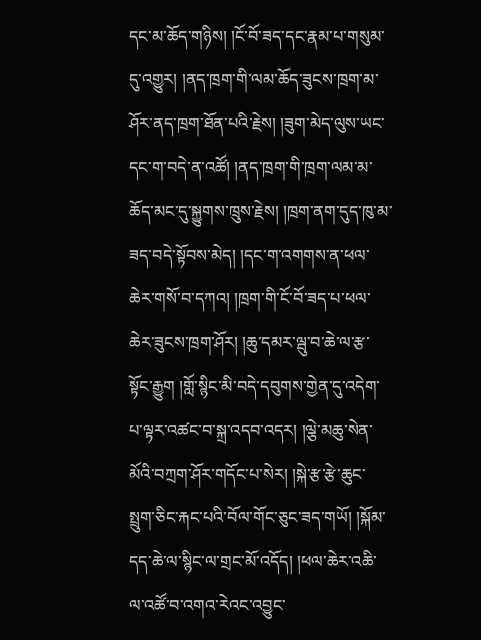དང་མ་ཆོད་གཉིས། །ངོ་བོ་ཟད་དང་རྣམ་པ་གསུམ་དུ་འགྱུར། །ནད་ཁྲག་གི་ལམ་ཆོད་ཟུངས་ཁྲག་མ་ཤོར་ནད་ཁྲག་ཐོན་པའི་རྗེས། །ཟུག་མེད་ལུས་ཡང་དང་ག་བདེ་ན་འཚོ། །ནད་ཁྲག་གི་ཁྲག་ལམ་མ་ཆོད་མང་དུ་སྐྱུགས་ཁྲུས་རྗེས། །ཁྲག་ནག་དུད་ཁུ་མ་ཟད་བདེ་སྟོབས་མེད། །དང་ག་འགགས་ན་ཕལ་ཆེར་གསོ་བ་དཀའ། །ཁྲག་གི་ངོ་བོ་ཟད་པ་ཕལ་ཆེར་ཟུངས་ཁྲག་ཤོར། །ཆུ་དམར་ལྦུ་བ་ཆེ་ལ་རྩ་སྟོང་རྒྱུག །གློ་སྙིང་མི་བདེ་དབུགས་གྱེན་དུ་འདེག་པ་ལྟར་འཚང་བ་སྐྲ་འདབ་འདར། །ལྕེ་མཆུ་སེན་མོའི་བཀྲག་ཤོར་གདོང་པ་སེར། །སྐེ་རྩ་རྩེ་ཆུང་སྤྲུག་ཅིང་རྐང་པའི་བོལ་གོང་ཅུང་ཟད་གཡོ། །སྐོམ་དད་ཆེ་ལ་སྙིང་ལ་གྲང་མོ་འདོད། །ཕལ་ཆེར་འཆི་ལ་འཚོ་བ་འགའ་རེའང་འབྱུང་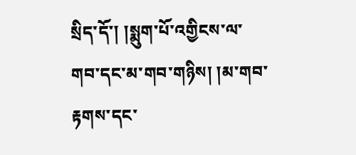སྲིད་དོ་། །སྨུག་པོ་འགྱིངས་ལ་གབ་དང་མ་གབ་གཉིས། །མ་གབ་རྟགས་དང་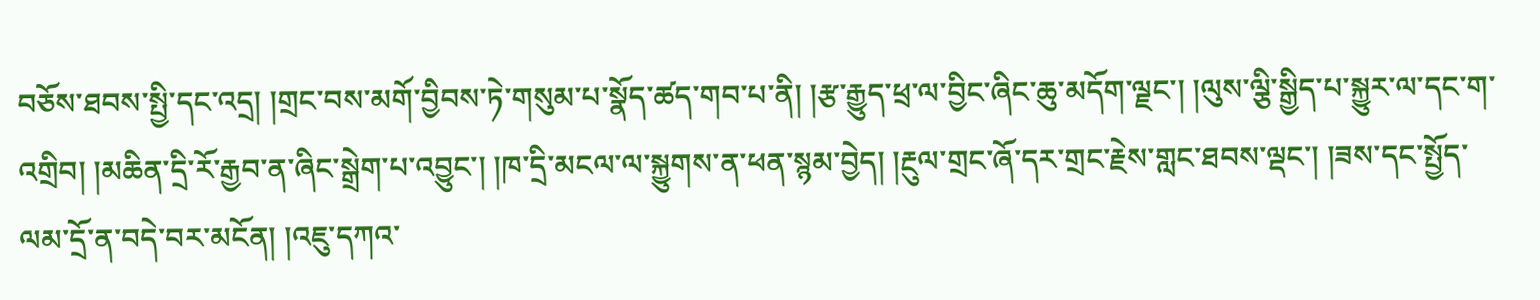བཅོས་ཐབས་སྤྱི་དང་འདྲ། །གྲང་བས་མགོ་བྱིབས་ཏེ་གསུམ་པ་སྣོད་ཚད་གབ་པ་ནི། །རྩ་རྒྱུད་ཕྲ་ལ་བྱིང་ཞིང་ཆུ་མདོག་ལྗང་། །ལུས་ལྕི་སྒྱིད་པ་སྐྱུར་ལ་དང་ག་འགྲིབ། །མཆིན་དྲི་རོ་རྒྱབ་ན་ཞིང་སྒྲེག་པ་འབྱུང་། །ཁ་དྲི་མངལ་ལ་སྐྱུགས་ན་ཕན་སྙམ་བྱེད། །རྔུལ་གྲང་ཞོ་དར་གྲང་རྗེས་གླང་ཐབས་ལྡང་། །ཟས་དང་སྤྱོད་ལམ་དྲོ་ན་བདེ་བར་མངོན། །འཇུ་དཀའ་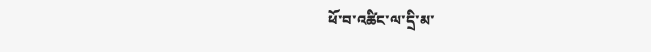ཕོ་བ་འཚིང་ལ་དྲི་མ་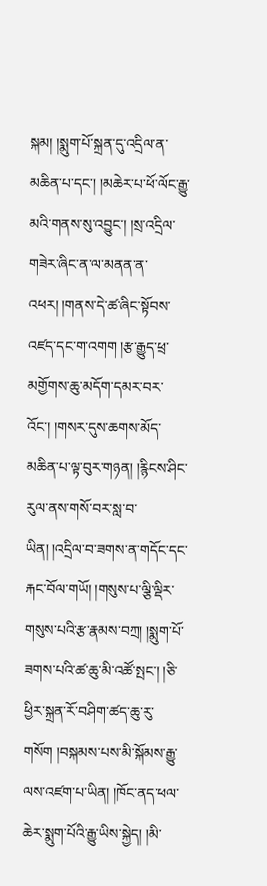སྐམ། །སྨུག་པོ་སྐྲན་དུ་འདྲིལ་ན་མཆིན་པ་དང་། །མཆེར་པ་ཕོ་ལོང་རྒྱུ་མའི་གནས་སུ་འབྱུང་། །སྲ་འདྲིལ་གཟེར་ཞིང་ན་ལ་མནན་ན་འཕར། །གནས་དེ་ཚ་ཞིང་སྟོབས་འཛད་དང་ག་འགག །རྩ་རྒྱུད་ཕྲ་མགྱོགས་ཆུ་མདོག་དམར་བར་འོང་། །གསར་དུས་ཆགས་མོད་མཆིན་པ་ལྟ་བུར་གཉན། །རྙིངས་ཤིང་རུལ་ནས་གསོ་བར་སླ་བ་ཡིན། །འདྲིལ་བ་ཟགས་ན་གདོང་དང་རྐང་བོལ་གཡོ། །གསུས་པ་ལྕི་ལྡིར་གསུས་པའི་རྩ་རྣམས་བཀྲ། །སྨུག་པོ་ཟགས་པའི་ཚ་ཆུ་མི་འཚོ་སྤང་། །ཅི་ཕྱིར་སྐྲན་རོ་བཤིག་ཚད་ཆུ་རུ་གསོག །བསྐམས་པས་མི་སྐོམས་རྒྱུ་ལས་འཛག་པ་ཡིན། །ཁོང་ནད་ཕལ་ཆེར་སྨུག་པོའི་རྒྱུ་ཡིས་སྐྱེད། །མི་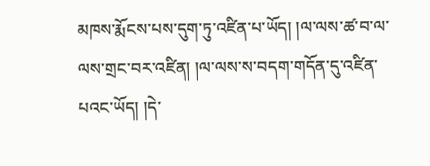མཁས་རྨོངས་པས་དུག་ཏུ་འཛིན་པ་ཡོད། །ལ་ལས་ཚ་བ་ལ་ལས་གྲང་བར་འཛིན། །ལ་ལས་ས་བདག་གདོན་དུ་འཛིན་པའང་ཡོད། །དེ་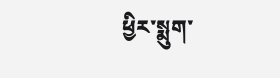ཕྱིར་སྨུག་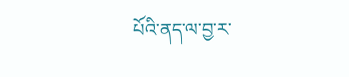པོའི་ནད་ལ་བྱ་ར་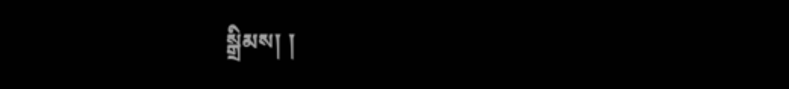སྒྲིམས། །